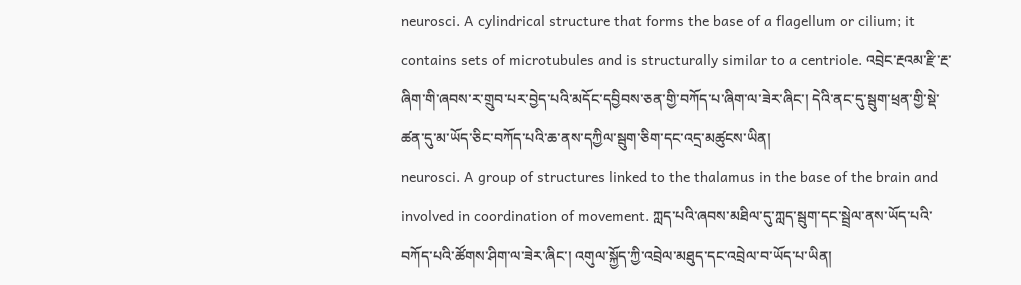neurosci. A cylindrical structure that forms the base of a flagellum or cilium; it contains sets of microtubules and is structurally similar to a centriole. འབྲེང་རྔའམ་རྫི་རྔ་ཞིག་གི་ཞབས་ར་གྲུབ་པར་བྱེད་པའི་མདོང་དབྱིབས་ཅན་གྱི་བཀོད་པ་ཞིག་ལ་ཟེར་ཞིང་། དེའི་ནང་དུ་སྦུག་ཕྲན་གྱི་སྡེ་ཚན་དུ་མ་ཡོད་ཅིང་བཀོད་པའི་ཆ་ནས་དཀྱིལ་སྦུག་ཅིག་དང་འདྲ་མཚུངས་ཡིན།
neurosci. A group of structures linked to the thalamus in the base of the brain and involved in coordination of movement. ཀླད་པའི་ཞབས་མཐིལ་དུ་ཀླད་སྦུག་དང་སྦྲེལ་ནས་ཡོད་པའི་བཀོད་པའི་ཚོགས་ཤིག་ལ་ཟེར་ཞིང་། འགུལ་སྐྱོད་ཀྱི་འབྲེལ་མཐུད་དང་འབྲེལ་བ་ཡོད་པ་ཡིན།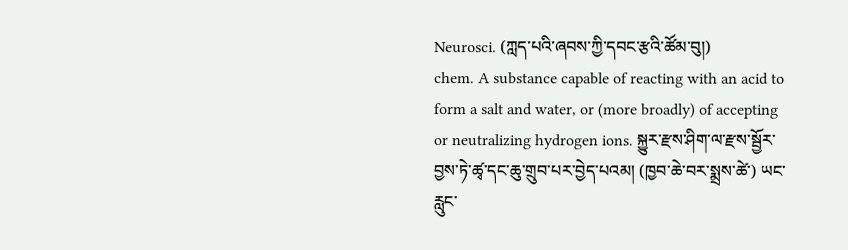Neurosci. (ཀླད་པའི་ཞབས་ཀྱི་དབང་རྩའི་ཚོམ་བུ།)
chem. A substance capable of reacting with an acid to form a salt and water, or (more broadly) of accepting or neutralizing hydrogen ions. སྐྱུར་རྫས་ཤིག་ལ་རྫས་སྦྱོར་བྱས་ཏེ་ཚྭ་དང་ཆུ་གྲུབ་པར་བྱེད་པའམ། (ཁྱབ་ཆེ་བར་སྨྲས་ཚེ་) ཡང་རླུང་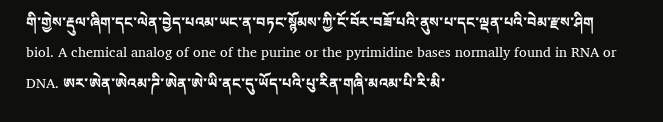གི་གྱེས་རྡུལ་ཞིག་དང་ལེན་བྱེད་པའམ་ཡང་ན་བཏང་སྙོམས་ཀྱི་ངོ་བོར་བཟོ་པའི་ནུས་པ་དང་ལྡན་པའི་བེམ་རྫས་ཤིག
biol. A chemical analog of one of the purine or the pyrimidine bases normally found in RNA or DNA. ཨར་ཨེན་ཨེའམ་ཌི་ཨེན་ཨེ་ཡི་ནང་དུ་ཡོད་པའི་པུ་རིན་གཞི་མའམ་པི་རི་མི་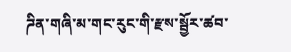ཌིན་གཞི་མ་གང་རུང་གི་རྫས་སྦྱོར་ཚབ་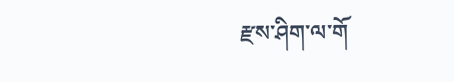རྫས་ཤིག་ལ་གོ